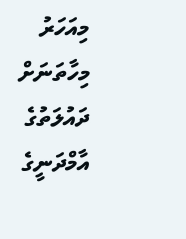މިއަހަރު މިހާތަނަށް ދައުލަތުގެ އާމްދަނީގެ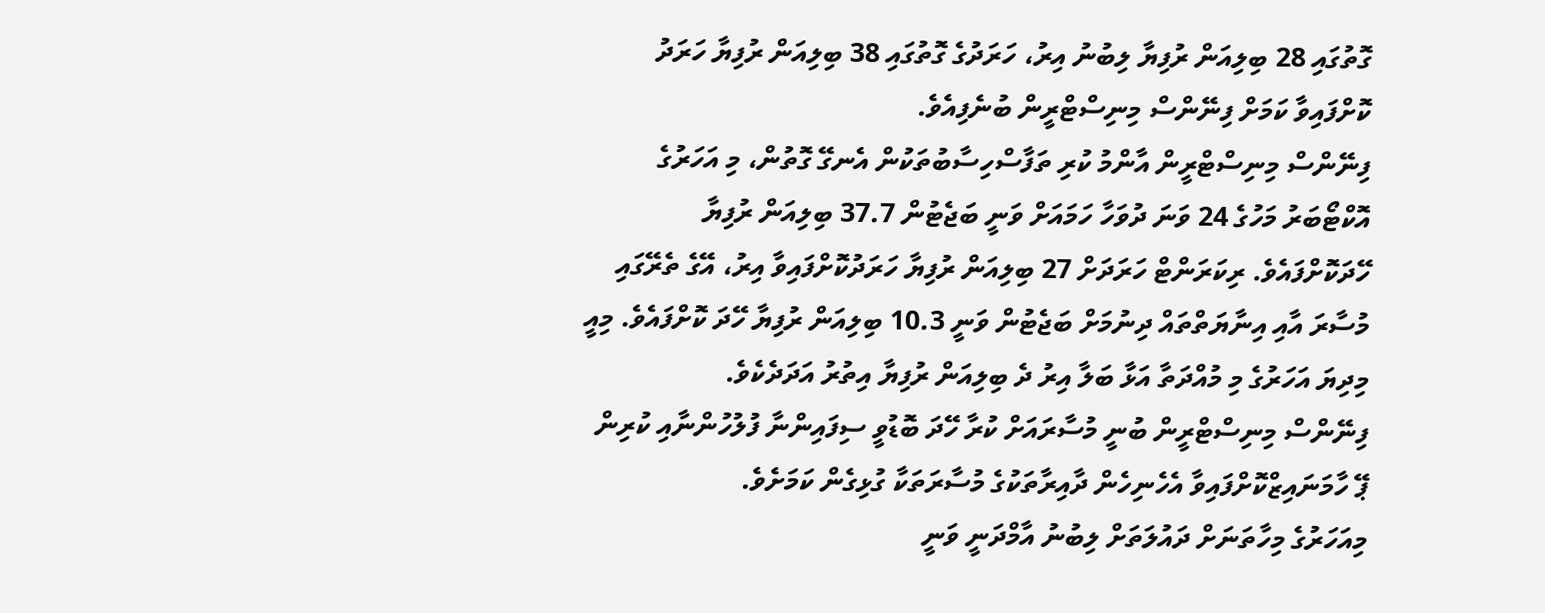ގޮތުގައި 28 ބިލިއަން ރުފިޔާ ލިބުނު އިރު، ހަރަދުގެ ގޮތުގައި 38 ބިލިއަން ރުފިޔާ ހަރަދު ކޮށްފައިވާ ކަމަށް ފިނޭންސް މިނިސްޓްރީން ބުނެފިއެވެ.
ފިނޭންސް މިނިސްޓްރީން އާންމު ކުރި ތަފާސްހިސާބުތަކުން އެނގޭ ގޮތުން، މި އަހަރުގެ އޮކްޓޯބަރު މަހުގެ 24 ވަނަ ދުވަހާ ހަމައަށް ވަނީ ބަޖެޓުން 37.7 ބިލިއަން ރުފިޔާ ހޭދަކޮށްފައެވެ. ރިކަރަންޓް ހަރަދަށް 27 ބިލިއަން ރުފިޔާ ހަރަދުކޮށްފައިވާ އިރު، އޭގެ ތެރޭގައި މުސާރަ އާއި އިނާޔަތްތައް ދިނުމަށް ބަޖެޓުން ވަނީ 10.3 ބިލިއަން ރުފިޔާ ހޭދަ ކޮށްފައެވެ. މިއީ މިދިޔަ އަހަރުގެ މި މުއްދަތާ އަޅާ ބަލާ އިރު ދެ ބިލިއަން ރުފިޔާ އިތުރު އަދަދެކެވެ.
ފިނޭންސް މިނިސްޓްރީން ބުނީ މުސާރައަށް ކުރާ ހޭދަ ބޮޑުވީ ސިފައިންނާ ފުލުހުންނާއި ކުރިން ޕޭ ހާމަނައިޒްކޮށްފައިވާ އެހެނިހެން ދާއިރާތަކުގެ މުސާރަތަކާ ގުޅިގެން ކަމަށެވެ.
މިއަހަރުގެ މިހާތަނަށް ދައުލަތަށް ލިބުނު އާމްދަނީ ވަނީ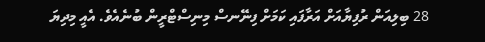28 ބިލިއަން ރުފިޔާއަށް އަރާފައި ކަމަށް ފިނޭނސް މިނިސްޓްރީން ބުނެއެވެ. އެއީ މިދިޔަ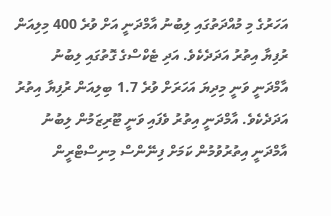އަހަރުގެ މި މުއްދަތުގައި ލިބުނު އާމްދަނީ އަށް ވުރެ 400 މިލިއަން ރުފިޔާ އިތުރު އަދަދެކެވެ. އަދި ޓެކްސްގެ ގޮތުގައި ލިބުނު އާމްދަނީ ވަނީ މިދިޔަ އަހަރަށް ވުރެ 1.7 ބިލިއަން ރުފިޔާ އިތުރު އަދަދެކެވެ. އާމްދަނީ އިތުރު ވެފައި ވަނީ ޓޫރިޒަމުން ލިބުނު އާމްދަނީ އިތުރުވުމުން ކަމަށް ފިނޭންސް މިނިސްޓްރީން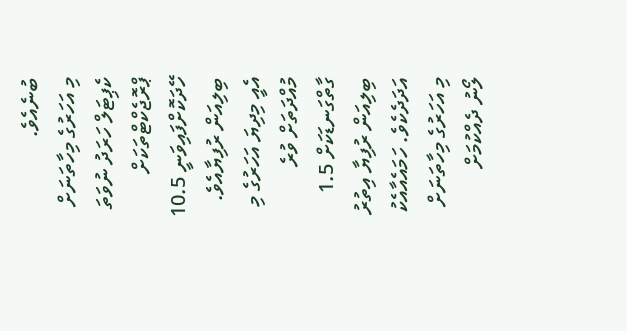ބުނެއެވެ.
މި އަހަރުގެ މިހާތަނަށް ކެޕިޓަލް ހަރަދު ނުވަތަ ޕްރޮޖެކްޓްތަކަށް ހޭދަކޮށްފައިވަނީ 10.5 ބިލިއަން ރުފިޔާއެވެ. އެއީ މިދިޔަ އަހަރުގެ މި މުއްދަތަށް ވުރެ ގާތްގަނޑަކަށް 1.5 ބިލިއަން ރުފިޔާ އިތުރު އަދަދެކެވެ. ހަމައެއާއެކު މި އަހަރުގެ މިހާތަނަށް ލޯނު ދެއްކުމަށް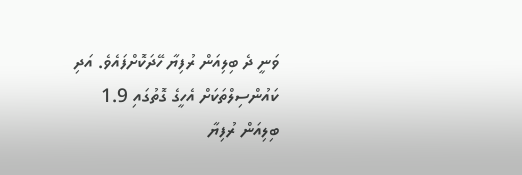ވަނީ ދެ ބިލިއަން ރުފިޔާ ހޭދަކޮށްފައެވެ. އަދި ކައުންސިލްތަކަށް އެހީގެ ގޮތުގައި 1.9 ބިލިއަން ރުފިޔާ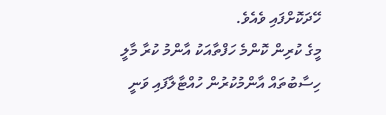ހޭދަކޮށްފައި ވެއެވެ.
މީގެ ކުރިން ކޮންމެ ހަފްތާއަކު އާންމު ކުރާ މާލީ ހިސާބުތައް އާންމުކުރުން ހުއްޓާލާފައި ވަނީ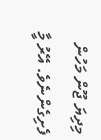މިދިޔަ ޖޫން މަހުން ފެށިގެންނެވެ. އޭރު މާީ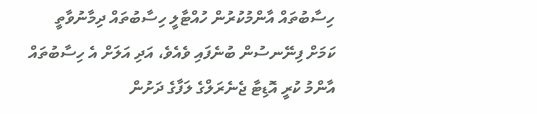ހިސާބުތައް އާންމުކުރުން ހުއްޓާލީ ހިސާބުތައް ދިމާނުވާތީ ކަމަށް ފިނޭނސުން ބުނެފައި ވެއެވެ، އަދި އަލަށް އެ ހިސާބުތައް އާންމު ކުރީ އޮޑިޓާ ޖެނެރަލްގެ ލަފާގެ ދަށުން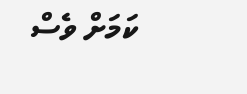ކަމަށް ވެސް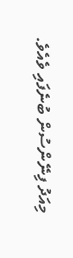މިއަދު ފިނޭންސުން ބުނެފައި ވެއެވެ.